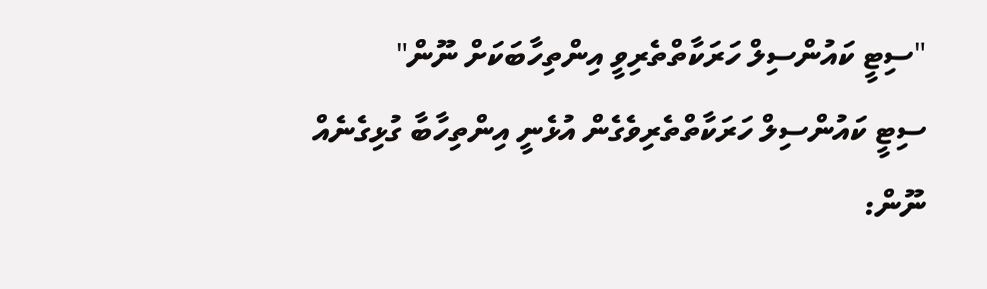"ސިޓީ ކައުންސިލް ހަރަކާތްތެރިވީ އިންތިހާބަކަށް ނޫން"
ސިޓީ ކައުންސިލް ހަރަކާތްތެރިވެގެން އުޅެނީ އިންތިހާބާ ގުޅިގެނެއް ނޫން: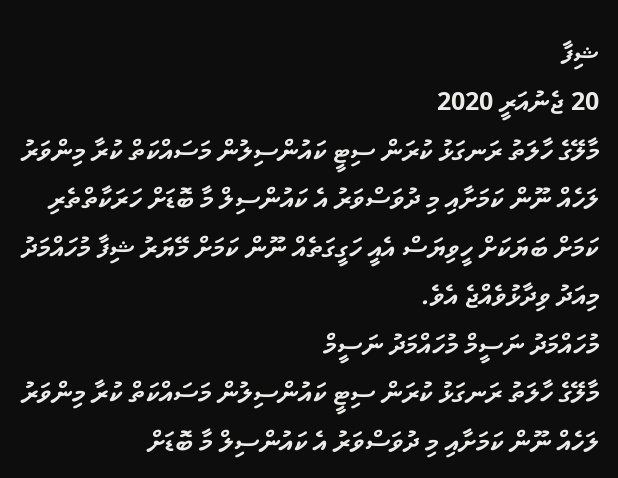ޝިފާ
20 ޖެނުއަރީ 2020
މާލޭގެ ހާލަތު ރަނގަޅު ކުރަން ސިޓީ ކައުންސިލުން މަސައްކަތް ކުރާ މިންވަރު ލަހެއް ނޫން ކަމަށާއި މި ދުވަސްވަރު އެ ކައުންސިލް މާ ބޮޑަށް ހަރަކާތްތެރި ކަމަށް ބަޔަކަށް ހީވިޔަސް އެއީ ހަގީގަތެއް ނޫން ކަމަށް މޭޔަރު ޝިފާ މުހައްމަދު މިއަދު ވިދާޅުވެއްޖެ އެވެ.
މުހައްމަދު ނަސީމް މުހައްމަދު ނަސީމް
މާލޭގެ ހާލަތު ރަނގަޅު ކުރަން ސިޓީ ކައުންސިލުން މަސައްކަތް ކުރާ މިންވަރު ލަހެއް ނޫން ކަމަށާއި މި ދުވަސްވަރު އެ ކައުންސިލް މާ ބޮޑަށް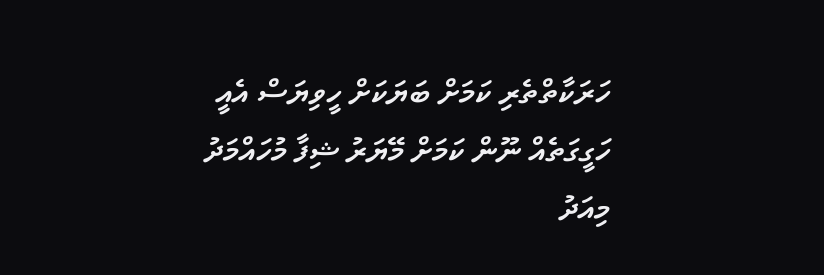ހަރަކާތްތެރި ކަމަށް ބަޔަކަށް ހީވިޔަސް އެއީ ހަގީގަތެއް ނޫން ކަމަށް މޭޔަރު ޝިފާ މުހައްމަދު މިއަދު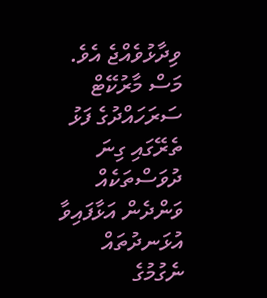ވިދާޅުވެއްޖެ އެވެ.
މަސް މާރުކޭޓް ސަރަހައްދުގެ ފަޅު ތެރޭގައި ގިނަ ދުވަސްތަކެއް ވަންދެން އަޅާފައިވާ އުޅަނދުތައް ނެގުމުގެ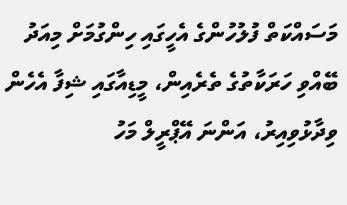މަސައްކަތް ފުލުހުންގެ އެހީގައި ހިންގުމަށް މިއަދު ބޭއްވި ހަރަކާތުގެ ތެރެއިން، މީޑިއާގައި ޝިފާ އެހެން ވިދާޅުވިއިރު، އަންނަ އޭޕްރީލް މަހު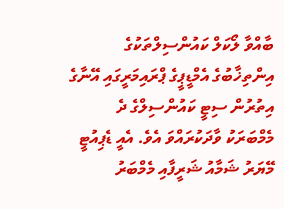ބާއްވާ ލޯކަލް ކައުންސިލްތަކުގެ އިންތިޚާބުގެ އެމްޑީޕީގެ ޕްރައިމަރީގައި އޭނާގެ އިތުރުން ސިޓީ ކައުންސިލްގެ ދެ މެމްބަރަކު ވާދަކުރައްވަ އެވެ. އެއީ ޑެޕިއުޓީ މޭޔަރު ޝަމާއު ޝަރީފާއި މެމްބަރު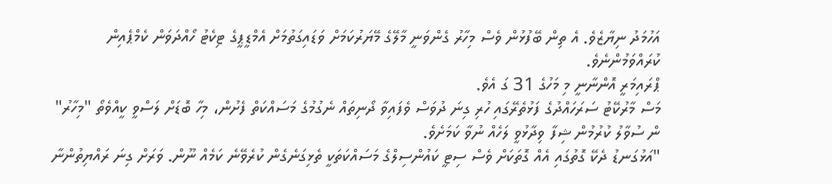އަހުމަދު ނިޔާޒެވެ. އެ ތިން ބޭފުޅުން ވެސް މިހާރު ގެންވަނީ މާލޭގެ މޭޔަރުކަމަށް ވަޑައިގަތުމަށް އެމްޑީޕީގެ ޓިކެޓު ހޯއްދަވަން ކެމްޕެއިން ކުރައްވަމުންނެވެ.
ޕްރައިމަރީ އޮންނާނީ މި މަހުގެ 31 ގަ އެވެ.
މަސް މާރުކޭޓު ސަރަހައްދުގެ ފަޅުތެރޭގައި ހުރި ގިނަ ދުވަސް ވެފައިވާ ދޯނިތައް ނެގުމުގެ މަސައްކަތް ފެށުން، މިހާ ބޮޑަށް ލަސްވީ ކީއްވެތޯ "މިހާރު" ން ސުވާލު ކުރުމުން ޝިފާ ވިދާޅުވީ ލަހެއް ނުވާ ކަމަށެވެ.
"އަޅުގަނޑު ދެކޭ ގޮތުގައި އެއް ގޮތަކަށް ވެސް ސިޓީ ކައުންސިލްގެ މަސައްކަތަކީ ތެޅިގަނެގެން ކުރެވޭނެ ކަމެއް ނޫން. ވަރަށް ގިނަ ރައްޔިތުންނާ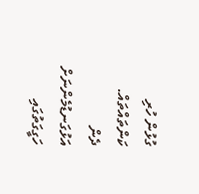ގުޅުން ހުރި ކަންތައްތައް. ދެން އަޅުގަނޑުމެންނަށް ހަގީގަތުގައި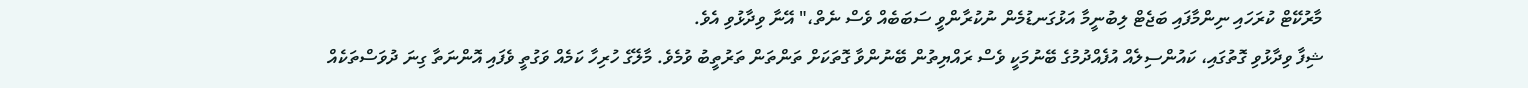މާރުކޭޓް ކުރަހައި ނިންމާފައި ބަޖެޓް ލިބުނީމާ އަޅުގަނޑުމެން ނުކުރާންވީ ސަބަބެއް ވެސް ނެތް،" އޭނާ ވިދާޅުވި އެވެ.
ޝިފާ ވިދާޅުވި ގޮތުގައި، ކައުންސިލެއް އުފެއްދުމުގެ ބޭނުމަކީ ވެސް ރައްޔިތުން ބޭނުންވާ ގޮތަކަށް ތަންތަން ތަރުތީބު ވުމެވެ. މާލޭގެ ހުރިހާ ކަމެއް ވަގުތީ ވެފައި އޮންނަތާ ގިނަ ދުވަސްތަކެއް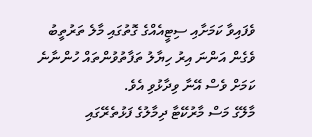ވެފައިވާ ކަމަށާއި ސިޓީއެއްގެ ގޮތުގައި މާލެ ތަރުތީބު ވެގެން އަންނަ އިރު ހިޔާލު ތަފާތުވުންތައް ހުންނާނެ ކަމަށް ވެސް އޭނާ ވިދާޅުވި އެވެ.
މާލޭގެ މަސް މާރުކޭޓާ ދިމާލުގެ ފަޅުތެރޭގައި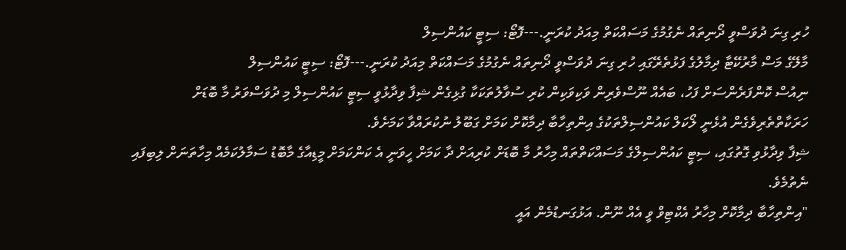ހުރި ގިނަ ދުވަސްވީ ދޯނިތައް ނެގުމުގެ މަސައްކަތް މިއަދު ކުރަނީ.---ފޮޓޯ: ސިޓީ ކައުންސިލް
މާލޭގެ މަސް މާރުކޭޓާ ދިމާލުގެ ފަޅުތެރޭގައި ހުރި ގިނަ ދުވަސްވީ ދޯނިތައް ނެގުމުގެ މަސައްކަތް މިއަދު ކުރަނީ.---ފޮޓޯ: ސިޓީ ކައުންސިލް
ނިއުސް ކޮންފަރެންސަށް ފަހު، ބައެއް ނޫސްވެރިން ވަކިވަކިން ކުރި ސުވާލުތަކަކާ ގުޅިގެން ޝިފާ ވިދާޅުވީ ސިޓީ ކައުންސިލް މި ދުވަސްވަރު މާ ބޮޑަށް ހަރަކާތްތެރިވެގެން އުޅެނީ ލޯކަލް ކައުންސިލްތަކުގެ އިންތިހާބާ ދިމާކޮށް ކަމަށް ގަބޫލު ނުކުރައްވާ ކަމަށެވެ.
ޝިފާ ވިދާޅުވި ގޮތުގައި، ސިޓީ ކައުންސިލްގެ މަސައްކަތްތައް މިހާރު މާ ބޮޑަށް ކުރިއަށް ދާ ކަމަށް ހީވަނީ އެ ކަންކަމަށް މީޑިއާގެ މާބޮޑު ސަމާލުކަމެއް މިހާތަނަށް ލިބިފައި ނެތުމެވެ.
"އިންތިހާބާ ދިމާކޮށް މިހާރު އެކްޓިވް ވީ އެއް ނޫން. އަޅުގަނޑުމެން އައީ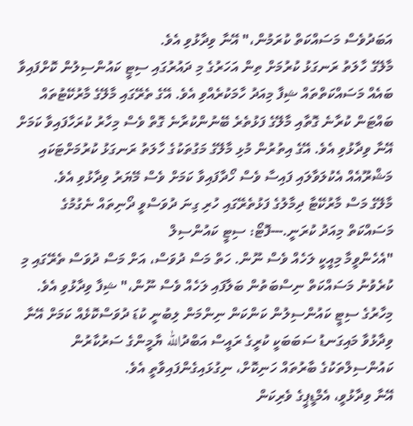އަބަދުވެސް މަސައްކަތް ކުރަމުން،" އޭނާ ވިދާޅުވި އެވެ.
މާލޭގެ ހާލަތު ރަނގަޅު ކުރުމަށް ތިން އަހަރުގެ މި ދައުރުގައި ސިޓީ ކައުންސިލުން ކޮށްފައިވާ ބައެއް މަސައްކަތްތައް ޝިފާ މިއަދު ހާމަކުރެއްވި އެވެ. އޭގެ ތެރޭގައި މާލޭގެ މާރުކޭޓުތައް ބައްޓަން ކުރާނެ ގޮތާއި މާލޭގެ ފަޅުތެރެ ބޭނުންކުރާނެ ގޮތް ވެސް މިހާރު ކުރަހާފައިވާ ކަމަށް އޭނާ ވިދާޅުވި އެވެ. އޭގެ އިތުރުން މުޅި މާލޭގެ މަގުތަކުގެ ހާލަތު ރަނގަޅު ކުރުމަށްޓަކައި މަޝްރޫއެއް އެކުލަވާލައި ފައިސާ ވެސް ހޯދާފައިވާ ކަމަށް ވެސް މޭޔަރު ވިދާޅުވި އެވެ.
މާލޭގެ މަސް މާރުކޭޓާ ދިމާލުގެ ފަޅުތެރޭގައި ހުރި ގިނަ ދުވަސްވީ ދޯނިތައް ނެގުމުގެ މަސައްކަތް މިއަދު ކުރަނީ.---ފޮޓޯ: ސިޓީ ކައުންސިލް
"އެހެންވީމާ މިއީކީ ލަހެއް ވެސް ނޫން. ހަތް މަސް ދުވަސް، އަށް މަސް ދުވަސް ތެރޭގައި މި ކުރެވުނު މަސައްކަތް ނިސްބަތުން ބަލާފައި ލަހެއް ވެސް ނޫން،" ޝިފާ ވިދާޅުވި އެވެ.
މިހާރުގެ ސިޓީ ކައުންސިލުން ކަންކަން ނިންމަން ލިބުނީ ކުޑަ ދުވަސްކޮޅެއް ކަމަށް އޭނާ ވިދާޅުވާ މައިގަނޑު ސަބަބަކީ ކުރީގެ ރައީސް އަބްދުالله ޔާމީންގެ ސަރުކާރުން ކައުންސިލްތަކުގެ ބާރުތައް ހަނިކޮށް، ނިގުޅައިގެންފައިވާތީ އެވެ.
އޭނާ ވިދާޅުވީ، އެމްޑީޕީގެ ވެރިކަން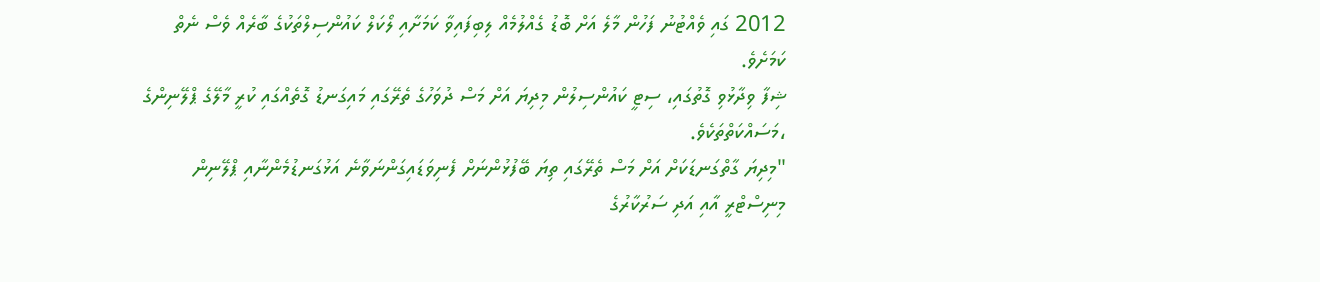2012 ގައި ވެއްޓުނު ފަހުން މާލެ އަށް ބޮޑު ގެއްލުމެއް ލިބިފައިވާ ކަމަށާއި ލޯކަލް ކައުންސިލްތަކުގެ ބާރެއް ވެސް ނެތް ކަމަށެވެ.
ޝިފާ ވިދާޅުވި ގޮތުގައި، ސިޓީ ކައުންސިލުން މިދިޔަ އަށް މަސް ދުވަހުގެ ތެރޭގައި މައިގަނޑު ގޮތެއްގައި ކުރީ މާލޭގެ ޕްލޭނިންގެ ،މަސައްކަތްތަކެވެ.
"މިދިޔަ ގާތްގަނޑަކަށް އަށް މަސް ތެރޭގައި ތިޔަ ބޭފުޅުންނަށް ފެނިވަޑައިގަންނަވާނެ އަޅުގަނޑުމެންނާއި ޕްލޭނިން މިނިސްޓްރީ އާއި އަދި ސަރުކާރުގެ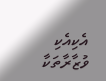އެކިއެކި ވުޒާރާތަކާ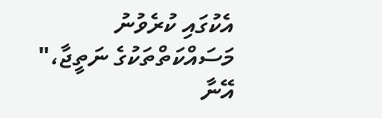އެކުގައި ކުރެވުނު މަސައްކަތްތަކުގެ ނަތީޖާ،" އޭނާ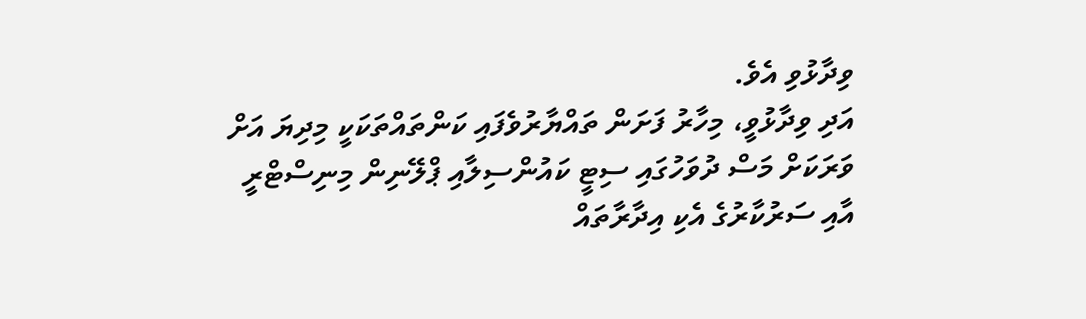ވިދާޅުވި އެވެ.
އަދި ވިދާޅުވީ، މިހާރު ފަށަން ތައްޔާރުވެފައި ކަންތައްތަކަކީ މިދިޔަ އަށް ވަރަކަށް މަސް ދުވަހުގައި ސިޓީ ކައުންސިލާއި ޕްލޭނިން މިނިސްޓްރީ އާއި ސަރުކާރުގެ އެކި އިދާރާތައް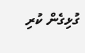ގުޅިގެން ކުރި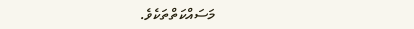މަސައްކަތްތަކެވެ.